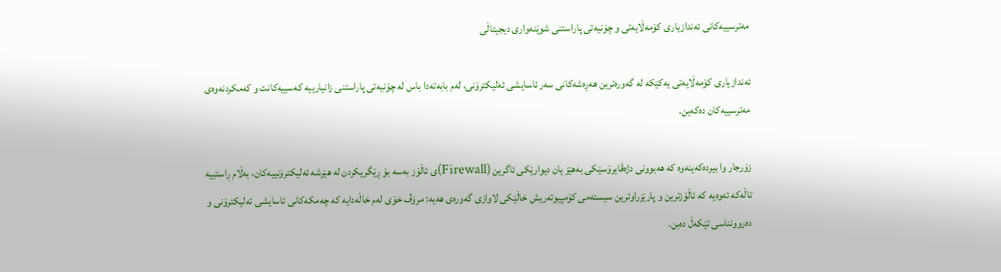مەترسییەکانی ئەندازیاری کۆمەڵایەتی و چۆنیەتی پاراستنی شوێنەواری دیجیتاڵی

ئەندازیاری کۆمەڵایەتی یەکێکە لە گەورەترین هەڕەشەکانی سەر ئاسایشی ئەلیکترۆنی، لەم بابەتەدا باس لە چۆنیەتی پاراستنی زانیارییە کەسییەکانت و کەمکردنەوەی مەترسییەکان دەکەین.

زۆرجار وا بیردەکەینەوە کە هەبوونی دژەڤایرۆسێکی بەهێز یان دیوارێکی ئاگرین (Firewall)ی ئاڵۆز بەسە بۆ ڕێگریکردن لە هێرشە ئەلیکترۆنییەکان، بەڵام ڕاستییە تاڵەکە ئەوەیە کە ئاڵۆزترین و پارێزراوترین سیستەمی کۆمپیوتەریش خاڵێکی لاوازی گەورەی هەیە: مرۆڤ خۆی لەم خاڵەدایە کە چەمکەکانی ئاسایشی ئەلیکترۆنی و دەروونناسی تێکەڵ دەبن.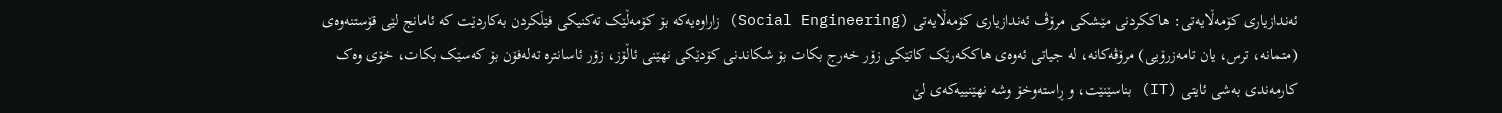ئەندازیاری کۆمەڵایەتی: هاککردنی مێشکی مرۆڤ ئەندازیاری کۆمەڵایەتی (Social Engineering) زاراوەیەکە بۆ کۆمەڵێک تەکنیکی فێڵکردن بەکاردێت کە ئامانج لێی قۆستنەوەی (متمانە، ترس، یان تامەزرۆیی) مرۆڤەکانە، لە جیاتی ئەوەی هاککەرێک کاتێکی زۆر خەرج بکات بۆ شکاندنی کۆدێکی نهێنی ئاڵۆز، زۆر ئاسانترە تەلەفۆن بۆ کەسێک بکات، خۆی وەک کارمەندی بەشی ئایتی (IT) بناسێنێت، و ڕاستەوخۆ وشە نهێنییەکەی لێ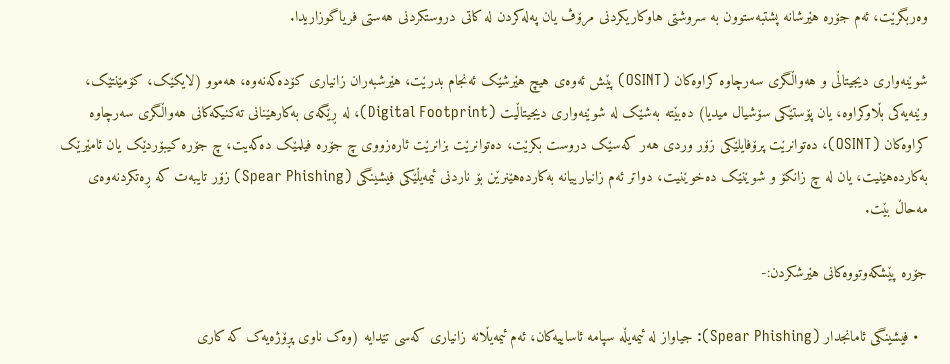وەربگرێت، ئەم جۆرە هێرشانە پشتبەستوون بە سروشتی هاوکاریکردنی مرۆڤ یان پەلەکردن لە کاتی دروستکردنی هەستی فریاگوزاریدا.

شوێنەواری دیجیتاڵی و هەواڵگری سەرچاوە کراوەکان (OSINT) پێش ئەوەی هیچ هێرشێک ئەنجام بدرێت، هێرشبەران زانیاری کۆدەکەنەوە، هەموو (لایکێک، کۆمێنتێک، وێنەیەکی بڵاوکراوە، یان پۆستێکی سۆشیال میدیا) دەبێتە بەشێک لە شوێنەواری دیجیتاڵیت (Digital Footprint)، لە ڕێگەی بەکارهێنانی تەکنیکەکانی هەواڵگری سەرچاوە کراوەکان (OSINT)، دەتوانرێت پرۆفایلێکی زۆر وردی هەر کەسێک دروست بکرێت، دەتوانرێت بزانرێت ئارەزووی چ جۆرە فیلمێک دەکەیت، چ جۆرە کیبۆردێک یان ئامێرێک بەکاردەهێنیت، یان لە چ زانکۆ و شوێنێک دەخوێنیت، دواتر ئەم زانیارییانە بەکاردەهێنرێن بۆ ناردنی ئیمەیڵێکی فیشینگی (Spear Phishing) زۆر تایبەت کە ڕەتکردنەوەی مەحاڵ بێت.

جۆرە پێشکەوتووەکانی هێرشکردن:-

  • فیشینگی ئامانجدار (Spear Phishing): جیاواز لە ئیمەیڵە سپامە ئاساییەکان، ئەم ئیمەیڵانە زانیاری کەسی تێدایە (وەک ناوی پڕۆژەیەک کە کاری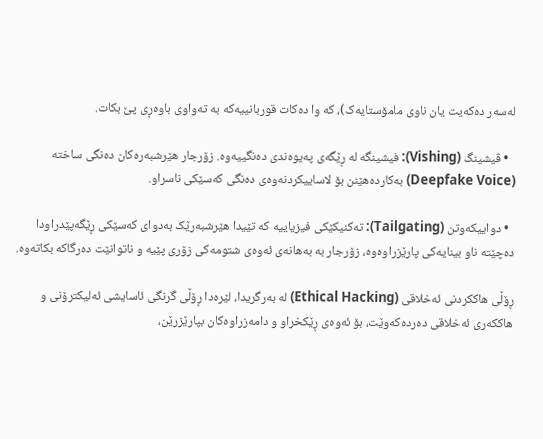لەسەر دەکەیت یان ناوی مامۆستایەک)، کە وا دەکات قوربانییەکە بە تەواوی باوەڕی پێ بکات.

  • ڤیشینگ (Vishing): فیشینگە لە ڕێگەی پەیوەندی دەنگییەوە. زۆرجار هێرشبەرەکان دەنگی ساختە (Deepfake Voice) بەکاردەهێنن بۆ لاساییکردنەوەی دەنگی کەسێکی ناسراو.

  • دواییکەوتن (Tailgating): تەکنیکێکی فیزیاییە کە تێیدا هێرشبەرێک بەدوای کەسێکی ڕێگەپێدراودا دەچێتە ناو بینایەکی پارێزراوەوە، زۆرجار بە بەهانەی ئەوەی شتومەکی زۆری پێیە و ناتوانێت دەرگاکە بکاتەوە.

ڕۆڵی هاککردنی ئەخلاقی (Ethical Hacking) لە بەرگریدا، لێرەدا ڕۆڵی گرنگی ئاسایشی ئەلیکترۆنی و هاککەری ئەخلاقی دەردەکەوێت، بۆ ئەوەی ڕێکخراو و دامەزراوەکان بپارێزرێن،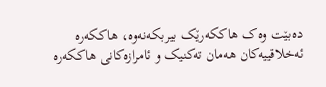دەبێت وەک هاککەرێک بیربکەنەوە، هاککەرە ئەخلاقییەکان هەمان تەکنیک و ئامرازەکانی هاککەرە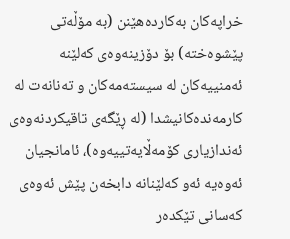خراپەکان بەکاردەهێنن (بە مۆڵەتی پێشوەختە) بۆ دۆزینەوەی کەلێنە ئەمنییەکان لە سیستەمەکان و تەنانەت لە کارمەندەکانیشدا (لە ڕێگەی تاقیکردنەوەی ئەندازیاری کۆمەڵایەتییەوە)، ئامانجیان ئەوەیە ئەو کەلێنانە دابخەن پێش ئەوەی کەسانی تێکدەر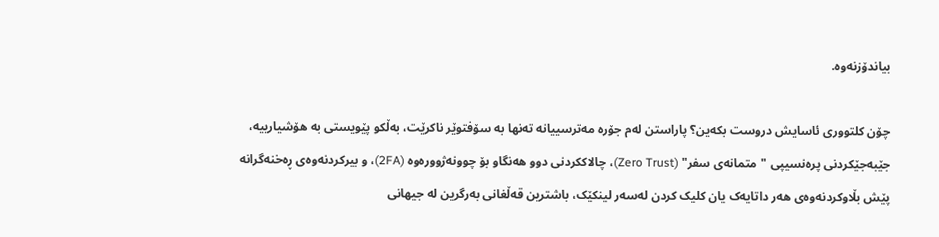بیاندۆزنەوە.

چۆن کلتووری ئاسایش دروست بکەین؟ پاراستن لەم جۆرە مەترسییانە تەنها بە سۆفتوێر ناکرێت، بەڵکو پێویستی بە هۆشیارییە، جێبەجێکردنی پرەنسیپی "متمانەی سفر" (Zero Trust)، چالاککردنی دوو هەنگاو بۆ چوونەژوورەوە (2FA)، و بیرکردنەوەی ڕەخنەگرانە پێش بڵاوکردنەوەی هەر داتایەک یان کلیک کردن لەسەر لینکێک، باشترین قەڵغانی بەرگرین لە جیهانی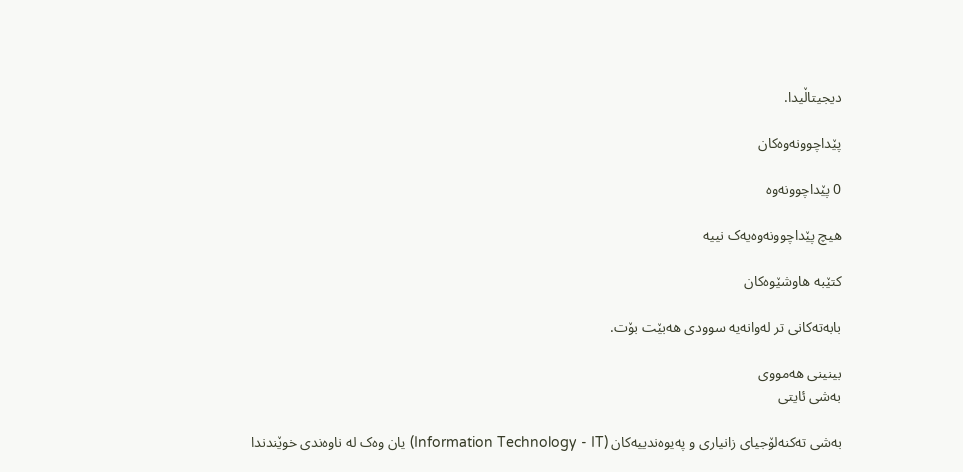دیجیتاڵیدا.

پێداچوونەوەکان

0 پێداچوونەوە

هیچ پێداچوونەوەیەک نییە

کتێبە هاوشێوەکان

بابەتەکانی تر لەوانەیە سوودی هەبێت بۆت.

بینینی هەمووی
بەشی ئایتی

بەشی تەکنەلۆجیای زانیاری و پەیوەندییەکان (Information Technology - IT) یان وەک لە ناوەندی خوێندندا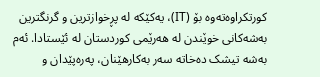کورتکراوەتەوە بۆ (IT)، یەکێکە لە پڕخوازترین و گرنگترین بەشەکانی خوێندن لە هەرێمی کوردستان لە ئێستادا. ئەم بەشە تیشک دەخاتە سەر بەکارهێنان، پەرەپێدان و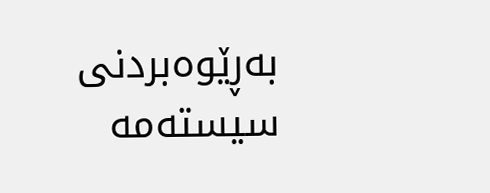بەڕێوەبردنی سیستەمە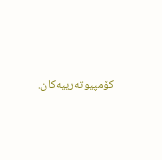کۆمپیوتەرییەکان.